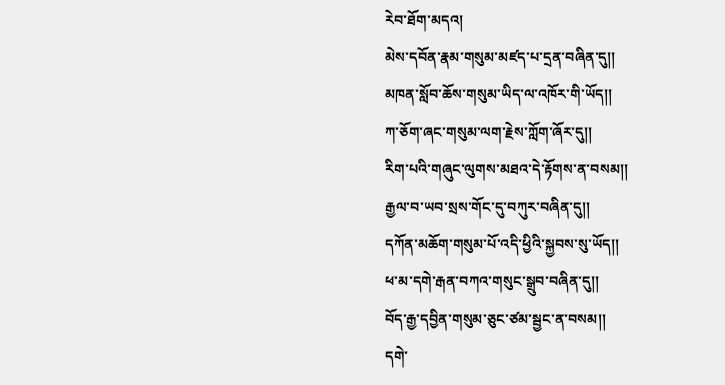རེབ་ཐོག་མདའ།
མེས་དབོན་རྣམ་གསུམ་མཛད་པ་དྲན་བཞིན་དུ།།
མཁན་སློབ་ཆོས་གསུམ་ཡིད་ལ་འཁོར་གི་ཡོད།།
ཀ་ཅོག་ཞང་གསུམ་ལག་རྗེས་ཀློག་ཞོར་དུ།།
རིག་པའི་གཞུང་ལུགས་མཐའ་དེ་རྟོགས་ན་བསམ།།
རྒྱལ་བ་ཡབ་སྲས་གོང་དུ་བཀུར་བཞིན་དུ།།
དཀོན་མཆོག་གསུམ་པོ་འདི་ཕྱིའི་སྐྱབས་སུ་ཡོད།།
ཕ་མ་དགེ་རྒན་བཀའ་གསུང་སྒྲུབ་བཞིན་དུ།།
བོད་རྒྱ་དབྱིན་གསུམ་ཅུང་ཙམ་སྦྱང་ན་བསམ།།
དགེ་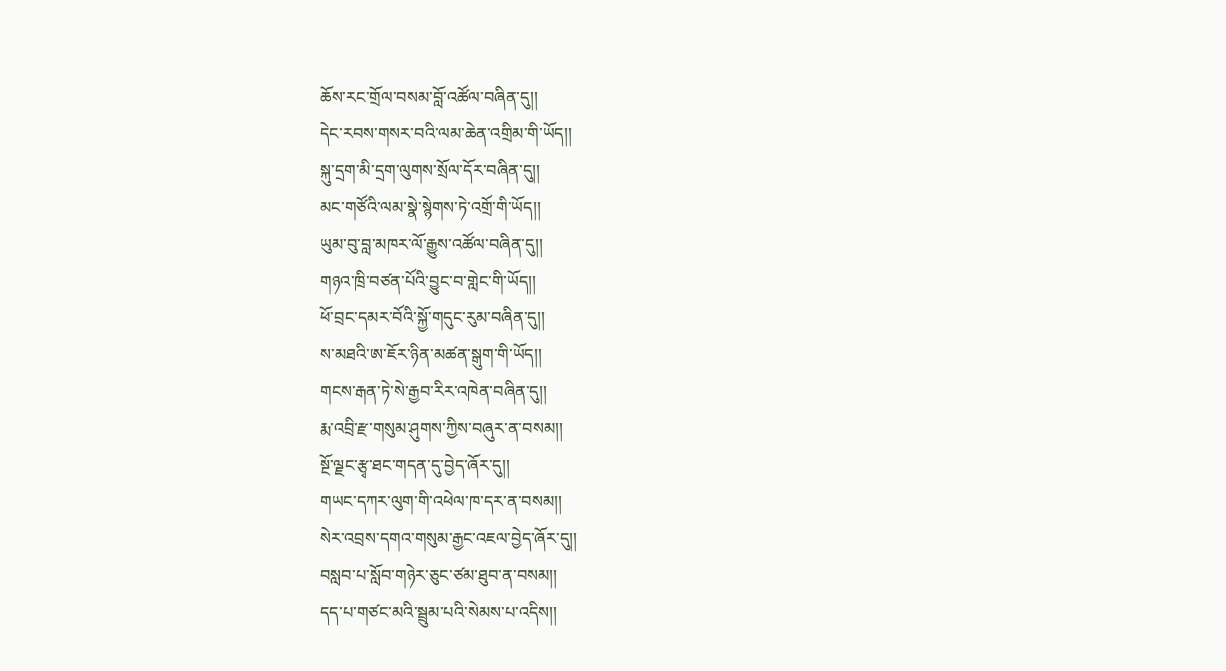ཆོས་རང་གྲོལ་བསམ་བློ་འཚོལ་བཞིན་དུ།།
དེང་རབས་གསར་བའི་ལམ་ཆེན་འགྲིམ་གི་ཡོད།།
སྐུ་དྲག་མི་དྲག་ལུགས་སྲོལ་དོར་བཞིན་དུ།།
མང་གཙོའི་ལམ་སྣེ་སྙེགས་ཏེ་འགྲོ་གི་ཡོད།།
ཡུམ་བུ་བླ་མཁར་ལོ་རྒྱུས་འཚོལ་བཞིན་དུ།།
གཉའ་ཁྲི་བཙན་པོའི་བྱུང་བ་གླེང་གི་ཡོད།།
ཕོ་བྲང་དམར་བོའི་སྐྱོ་གདུང་རུམ་བཞིན་དུ།།
ས་མཐའི་ཨ་ཇོར་ཉིན་མཚན་སྒུག་གི་ཡོད།།
གངས་རྒན་ཏེ་སེ་རྒྱབ་རིར་འཁེན་བཞིན་དུ།།
རྨ་འབྲི་རྫ་གསུམ་ཤུགས་ཀྱིས་བཞུར་ན་བསམ།།
སྔོ་ལྗང་རྩྭ་ཐང་གདན་དུ་བྱེད་ཞོར་དུ།།
གཡང་དཀར་ལུག་གི་འཕེལ་ཁ་དར་ན་བསམ།།
སེར་འབྲས་དགའ་གསུམ་རྒྱང་འཇལ་བྱེད་ཞོར་དུ།།
བསླབ་པ་སློབ་གཉེར་ཅུང་ཙམ་ཐུབ་ན་བསམ།།
དད་པ་གཙང་མའི་སྦྲུམ་པའི་སེམས་པ་འདིས།།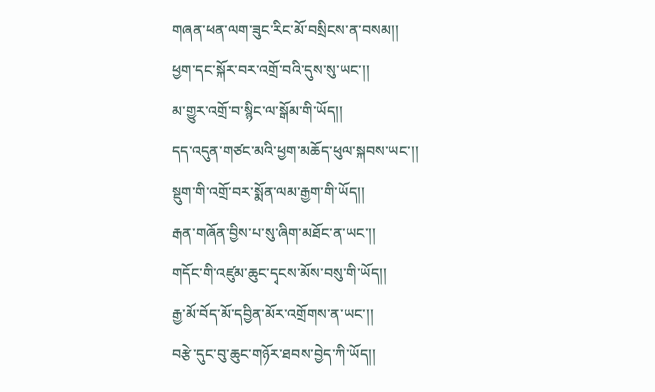གཞན་ཕན་ལག་ཟུང་རིང་མོ་བསྲིངས་ན་བསམ།།
ཕྱག་དང་སྐོར་བར་འགྲོ་བའི་དུས་སུ་ཡང་།།
མ་གྱུར་འགྲོ་བ་སྙིང་ལ་སྒོམ་གི་ཡོད།།
དད་འདུན་གཙང་མའི་ཕྱག་མཆོད་ཕུལ་སྐབས་ཡང་།།
སྡུག་གི་འགྲོ་བར་སྨོན་ལམ་རྒྱག་གི་ཡོད།།
རྒན་གཞོན་བྱིས་པ་སུ་ཞིག་མཐོང་ན་ཡང་།།
གདོང་གི་འཛུམ་ཆུང་དྭངས་མོས་བསུ་གི་ཡོད།།
རྒྱ་མོ་བོད་མོ་དབྱིན་མོར་འགྲོགས་ན་ཡང་།།
བརྩེ་དུང་བུ་ཆུང་གཉོར་ཐབས་བྱེད་ཀི་ཡོད།།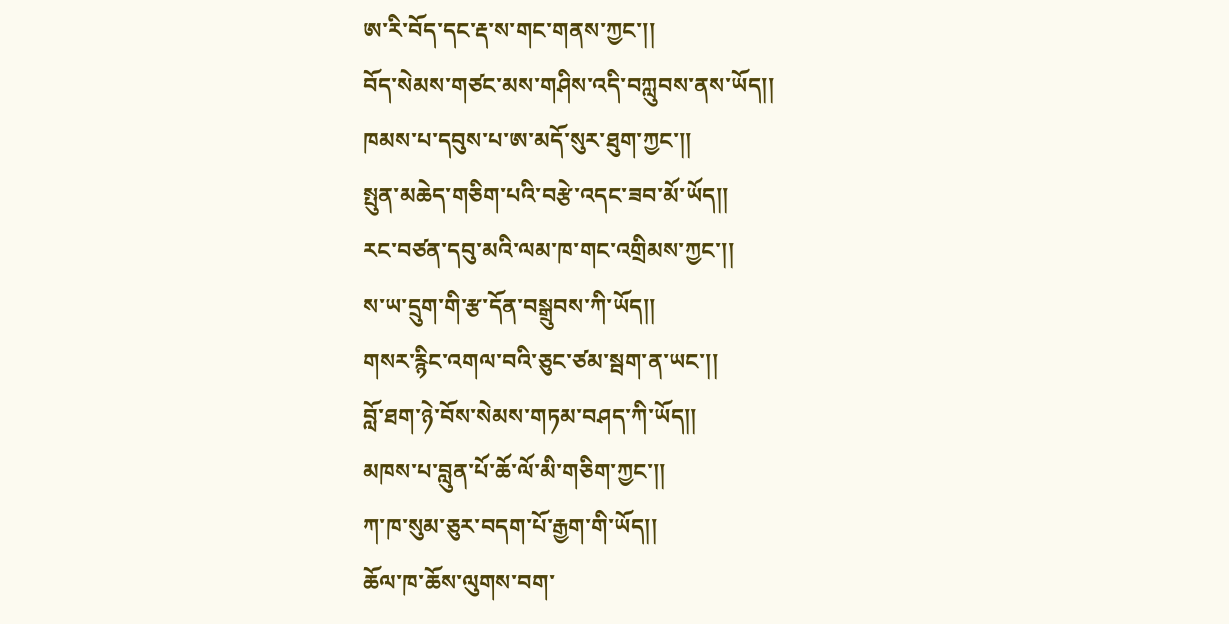ཨ་རི་བོད་དང་རྡ་ས་གང་གནས་ཀྱང་།།
བོད་སེམས་གཙང་མས་གཤིས་འདི་བཀླུབས་ནས་ཡོད།།
ཁམས་པ་དབུས་པ་ཨ་མདོ་སུར་ཐུག་ཀྱང་།།
སྤུན་མཆེད་གཅིག་པའི་བརྩེ་འདང་ཟབ་མོ་ཡོད།།
རང་བཙན་དབུ་མའི་ལམ་ཁ་གང་འགྲིམས་ཀྱང་།།
ས་ཡ་དྲུག་གི་རྩ་དོན་བསྒྲུབས་ཀི་ཡོད།།
གསར་རྙིང་འགལ་བའི་ཅུང་ཙམ་སྦག་ན་ཡང་།།
བློ་ཐག་ཉེ་བོས་སེམས་གཏམ་བཤད་ཀི་ཡོད།།
མཁས་པ་བླུན་པོ་ཆོ་ལོ་མི་གཅིག་ཀྱང་།།
ཀ་ཁ་སུམ་ཅུར་བདག་པོ་རྒྱག་གི་ཡོད།།
ཆོལ་ཁ་ཆོས་ལུགས་བག་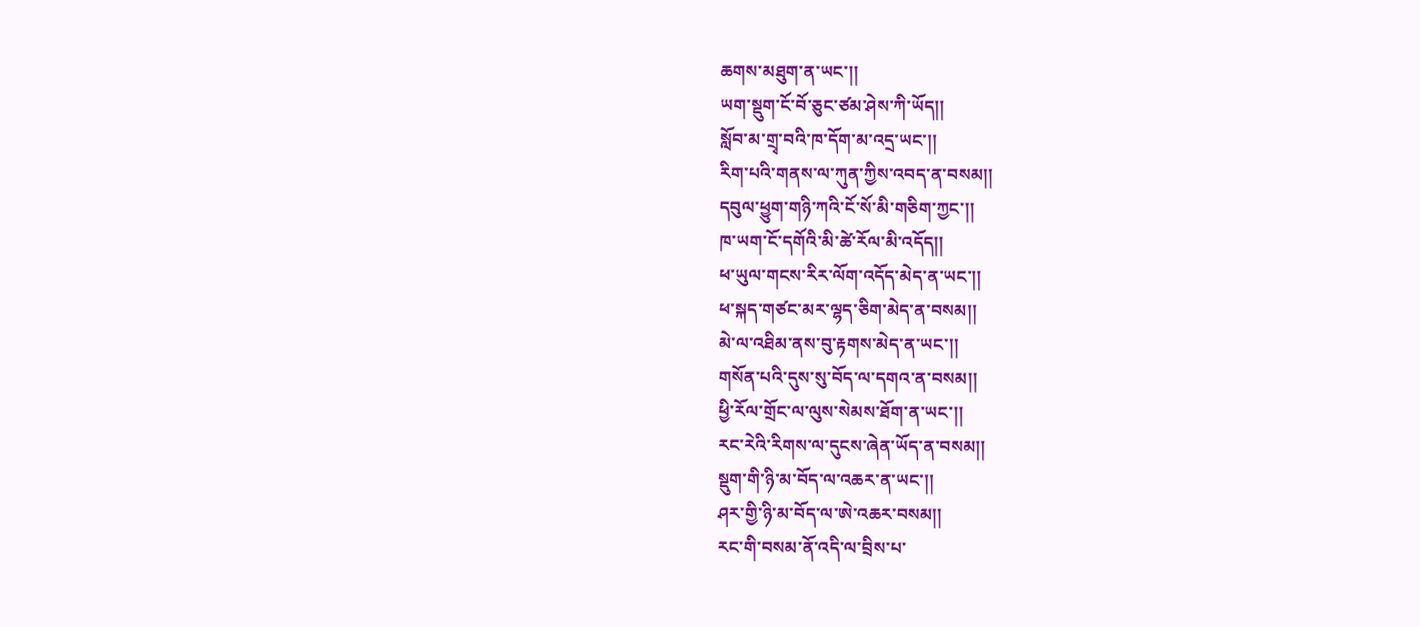ཆགས་མཐུག་ན་ཡང་།།
ཡག་སྡུག་ངོ་བོ་ཅུང་ཙམ་ཤེས་ཀི་ཡོད།།
སློབ་མ་གྲྭ་བའི་ཁ་དོག་མ་འདྲ་ཡང་།།
རིག་པའི་གནས་ལ་ཀུན་ཀྱིས་འབད་ན་བསམ།།
དབུལ་ཕྱུག་གཉི་ཀའི་ངོ་སོ་མི་གཅིག་ཀྱང་།།
ཁ་ཡག་ངོ་དགོའི་མི་ཚེ་རོལ་མི་འདོད།།
ཕ་ཡུལ་གངས་རིར་ལོག་འདོད་མེད་ན་ཡང་།།
ཕ་སྐད་གཙང་མར་ལྷད་ཅིག་མེད་ན་བསམ།།
མེ་ལ་འཐིམ་ནས་བུ་རྟགས་མེད་ན་ཡང་།།
གསོན་པའི་དུས་སུ་བོད་ལ་དགའ་ན་བསམ།།
ཕྱི་རོལ་གྲོང་ལ་ལུས་སེམས་ཐོག་ན་ཡང་།།
རང་རེའི་རིགས་ལ་དུངས་ཞེན་ཡོད་ན་བསམ།།
སྡུག་གི་ཉི་མ་བོད་ལ་འཆར་ན་ཡང་།།
ཤར་གྱི་ཉི་མ་བོད་ལ་ཨེ་འཆར་བསམ།།
རང་གི་བསམ་ནོ་འདི་ལ་བྲིས་པ་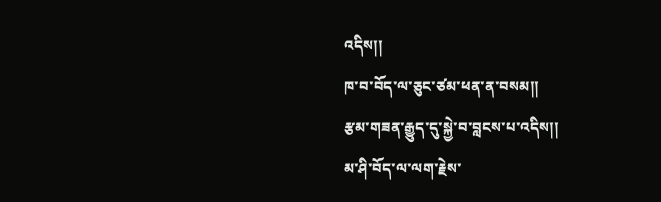འདིས།།
ཁ་བ་བོད་ལ་ཅུང་ཙམ་ཕན་ན་བསམ།།
རྩམ་གཟན་རྒྱུད་དུ་སྐྱེ་བ་བླངས་པ་འདིས།།
མ་ཤི་བོད་ལ་ལག་རྗེས་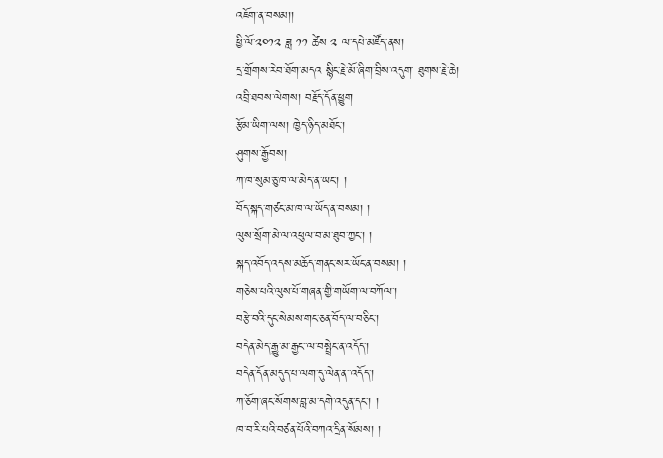འཇོག་ན་བསམ།།
ཕྱི་ལོ་༢༠༡༢ ཟླ ༡༡ ཚེས ༢ ལ་དཔེ་མཛོད་ནས།
དྲ་གྲོགས་རེབ་ཐོག་མདའ སྙིང་རྗེ་མོ་ཞིག་བྲིས་འདུག་ ཐུགས་རྗེ་ཆེ།
འབྲི་ཐབས་ལེགས། བརྗོད་དོན་ཕྱུག
རྩོམ་ཡིག་ལས། ཁྱེད་ཉིད་མཐོང་།
ཤུགས་རྒྱོབས།
ཀ་ཁ་སུམ་ཅུ་ཁ་ལ་མེད་ན་ཡང་། །
བོད་སྐད་གཙང་མ་ཁ་ལ་ཡོད་ན་བསམ། །
ལུས་སྲོག་མེ་ལ་འཕུལ་བ་མ་ཐུབ་ཀྱང་། །
སྐད་འབོད་འདས་མཆོད་གནང་སར་ཡོང་ན་བསམ། །
གཅེས་པའི་ལུས་པོ་གཞན་གྱི་གཡོག་ལ་བཀོལ་།
བརྩེ་བའི་དུང་སེམས་གང་ཅན་བོད་ལ་བཅིང་།
བདེན་མེད་རྒྱུ་མ་རྒྱང་་ལ་བསྤྲེང་ན་འདོད་།
བདེན་དོན་མདུད་པ་ལག་དུ་ལེན་ན་་འདོད་།
ཀ་ཅོག་ཞང་སོགས་བླ་མ་དགེ་འདུན་དང་། །
ཁ་བ་རི་པའི་བཙན་པོའི་བཀའ་དྲིན་སོམས། །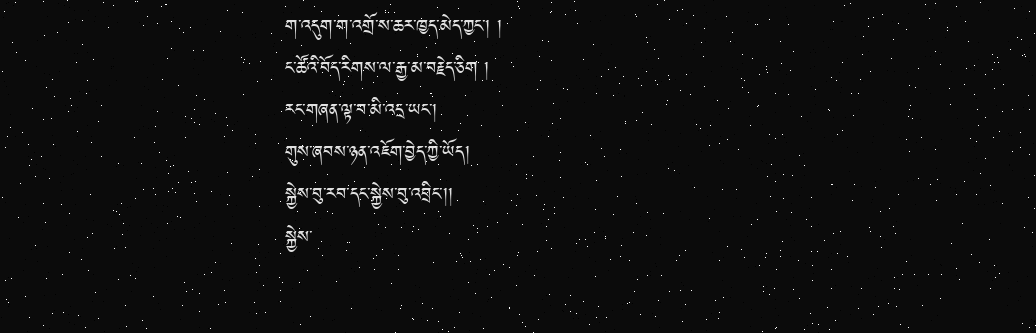ག་འདུག་ག་འགྲོ་ས་ཆར་ཁྱད་མེད་ཀྱང་། །
ང་ཚོའི་བོད་རིགས་ལ་རྒྱ་མ་བརྗེད་ཅིག །
རང་གཞན་ལྟ་བ་མི་འདྲ་ཡང་།
གུས་ཞབས་ཉན་འཇོག་བྱེད་ཀྱི་ཡོད།
སྐྱེས་བུ་རབ་དང་སྐྱེས་བུ་འབྲིང་།།
སྐྱེས་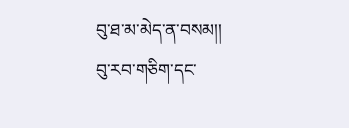བུ་ཐ་མ་མེད་ན་བསམ།།
བུ་རབ་གཅིག་དང་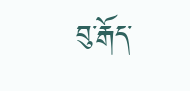བུ་རྒོད་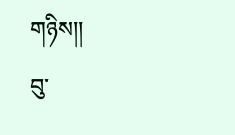གཉིས།།
བུ་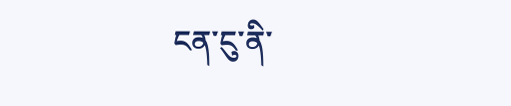ངན་ངུ་ནི་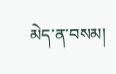མེད་ན་བསམ།